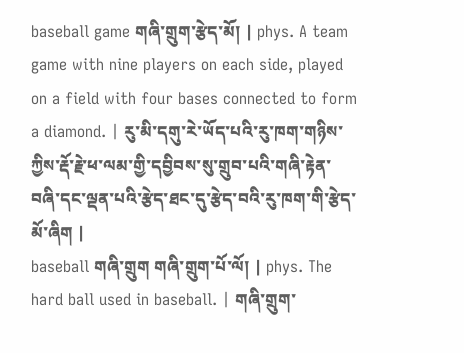baseball game གཞི་གྲུག་རྩེད་མོ། | phys. A team game with nine players on each side, played on a field with four bases connected to form a diamond. | རུ་མི་དགུ་རེ་ཡོད་པའི་རུ་ཁག་གཉིས་ཀྱིས་རྡོ་རྗེ་ཕ་ལམ་གྱི་དབྱིབས་སུ་གྲུབ་པའི་གཞི་རྟེན་བཞི་དང་ལྡན་པའི་རྩེད་ཐང་དུ་རྩེད་བའི་རུ་ཁག་གི་རྩེད་མོ་ཞིག |
baseball གཞི་གྲུག གཞི་གྲུག་པོ་ལོ། | phys. The hard ball used in baseball. | གཞི་གྲུག་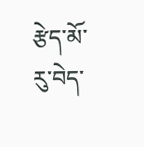རྩེད་མོ་རུ་བེད་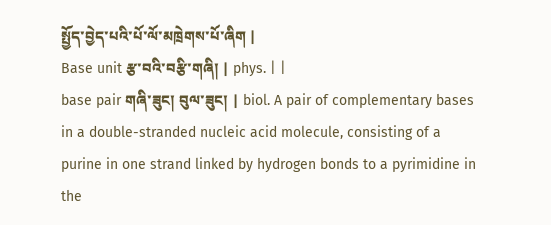སྤྱོད་བྱེད་པའི་པོ་ལོ་མཁྲེགས་པོ་ཞིག |
Base unit རྩ་བའི་བརྩི་གཞི། | phys. | |
base pair གཞི་ཟུང། བུལ་ཟུང། | biol. A pair of complementary bases in a double-stranded nucleic acid molecule, consisting of a purine in one strand linked by hydrogen bonds to a pyrimidine in the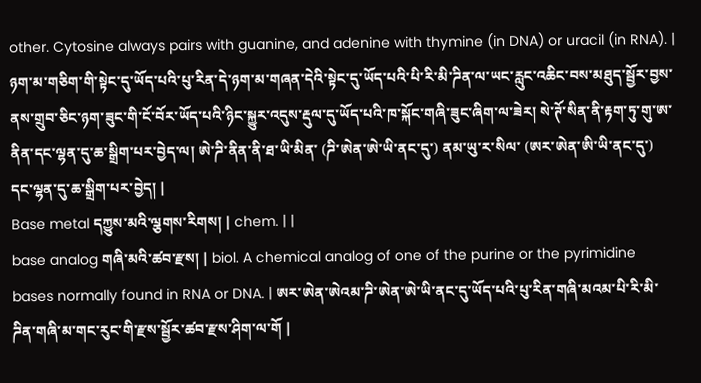other. Cytosine always pairs with guanine, and adenine with thymine (in DNA) or uracil (in RNA). | ཉག་མ་གཅིག་གི་སྟེང་དུ་ཡོད་པའི་པུ་རིན་དེ་ཉག་མ་གཞན་དེའི་སྟེང་དུ་ཡོད་པའི་པི་རི་མི་ཌིན་ལ་ཡང་རླུང་འཆིང་བས་མཐུད་སྦྱོར་བྱས་ནས་གྲུབ་ཅིང་ཉག་ཟུང་གི་ངོ་བོར་ཡོད་པའི་ཉིང་སྐྱུར་འདུས་རྡུལ་དུ་ཡོད་པའི་ཁ་སྐོང་གཞི་ཟུང་ཞིག་ལ་ཟེར། སེ་ཊོ་སིན་ནི་རྟག་ཏུ་གུ་ཨ་ནིན་དང་ལྷན་དུ་ཆ་སྒྲིག་པར་བྱེད་ལ། ཨེ་ཌི་ནིན་ནི་ཐ་ཡི་མིན་ (ཌི་ཨེན་ཨེ་ཡི་ནང་དུ་) ནམ་ཡུ་ར་སིལ་ (ཨར་ཨེན་ཨི་ཡི་ནང་དུ་) དང་ལྷན་དུ་ཆ་སྒྲིག་པར་བྱེད། |
Base metal དཀྱུས་མའི་ལྕགས་རིགས། | chem. | |
base analog གཞི་མའི་ཚབ་རྫས། | biol. A chemical analog of one of the purine or the pyrimidine bases normally found in RNA or DNA. | ཨར་ཨེན་ཨེའམ་ཌི་ཨེན་ཨེ་ཡི་ནང་དུ་ཡོད་པའི་པུ་རིན་གཞི་མའམ་པི་རི་མི་ཌིན་གཞི་མ་གང་རུང་གི་རྫས་སྦྱོར་ཚབ་རྫས་ཤིག་ལ་གོ |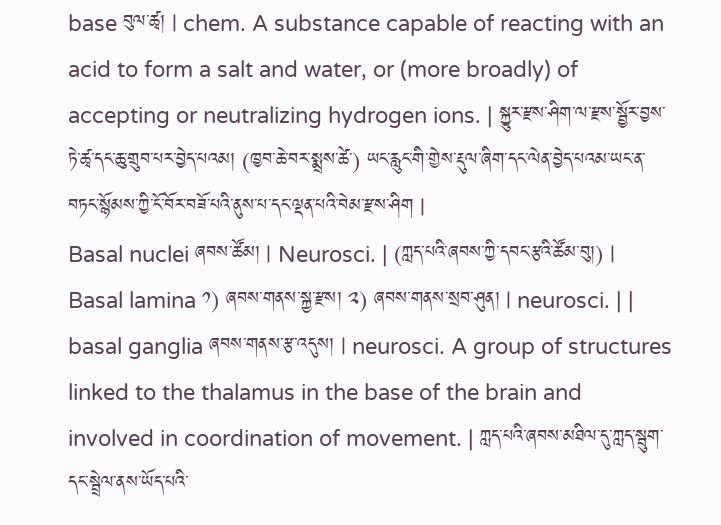base བུལ་ཚྭ། | chem. A substance capable of reacting with an acid to form a salt and water, or (more broadly) of accepting or neutralizing hydrogen ions. | སྐྱུར་རྫས་ཤིག་ལ་རྫས་སྦྱོར་བྱས་ཏེ་ཚྭ་དང་ཆུ་གྲུབ་པར་བྱེད་པའམ། (ཁྱབ་ཆེ་བར་སྨྲས་ཚེ་) ཡང་རླུང་གི་གྱེས་རྡུལ་ཞིག་དང་ལེན་བྱེད་པའམ་ཡང་ན་བཏང་སྙོམས་ཀྱི་ངོ་བོར་བཟོ་པའི་ནུས་པ་དང་ལྡན་པའི་བེམ་རྫས་ཤིག |
Basal nuclei ཞབས་ཚོམ། | Neurosci. | (ཀླད་པའི་ཞབས་ཀྱི་དབང་རྩའི་ཚོམ་བུ།) |
Basal lamina ༡) ཞབས་གནས་སྐྱ་རྫས། ༢) ཞབས་གནས་སྲབ་ཤུན། | neurosci. | |
basal ganglia ཞབས་གནས་རྩ་འདུས། | neurosci. A group of structures linked to the thalamus in the base of the brain and involved in coordination of movement. | ཀླད་པའི་ཞབས་མཐིལ་དུ་ཀླད་སྦུག་དང་སྦྲེལ་ནས་ཡོད་པའི་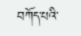བཀོད་པའི་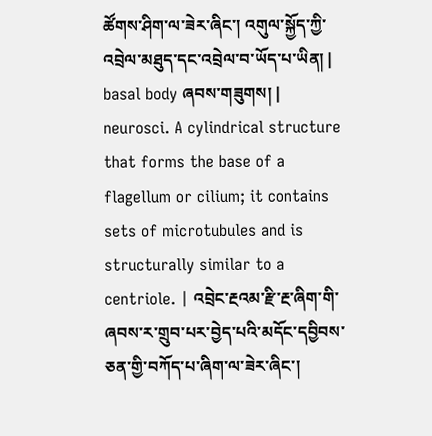ཚོགས་ཤིག་ལ་ཟེར་ཞིང་། འགུལ་སྐྱོད་ཀྱི་འབྲེལ་མཐུད་དང་འབྲེལ་བ་ཡོད་པ་ཡིན། |
basal body ཞབས་གཟུགས། | neurosci. A cylindrical structure that forms the base of a flagellum or cilium; it contains sets of microtubules and is structurally similar to a centriole. | འབྲེང་རྔའམ་རྫི་རྔ་ཞིག་གི་ཞབས་ར་གྲུབ་པར་བྱེད་པའི་མདོང་དབྱིབས་ཅན་གྱི་བཀོད་པ་ཞིག་ལ་ཟེར་ཞིང་།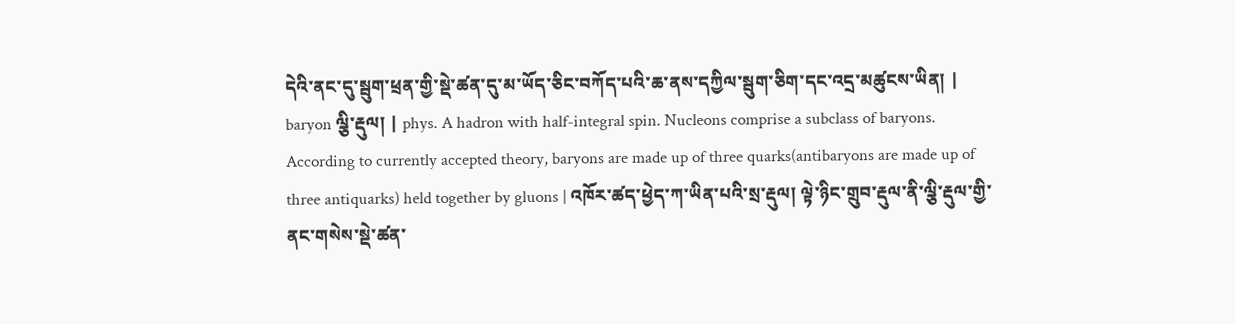དེའི་ནང་དུ་སྦུག་ཕྲན་གྱི་སྡེ་ཚན་དུ་མ་ཡོད་ཅིང་བཀོད་པའི་ཆ་ནས་དཀྱིལ་སྦུག་ཅིག་དང་འདྲ་མཚུངས་ཡིན། |
baryon ལྕི་རྡུལ། | phys. A hadron with half-integral spin. Nucleons comprise a subclass of baryons. According to currently accepted theory, baryons are made up of three quarks(antibaryons are made up of three antiquarks) held together by gluons | འཁོར་ཚད་ཕྱེད་ཀ་ཡིན་པའི་སྲ་རྡུལ། ལྟེ་ཉིང་གྲུབ་རྡུལ་ནི་ལྕི་རྡུལ་གྱི་ནང་གསེས་སྡེ་ཚན་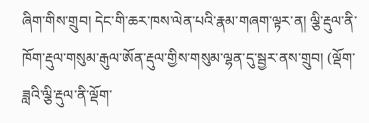ཞིག་གིས་གྲུབ། དེང་གི་ཆར་ཁས་ལེན་པའི་རྣམ་གཞག་ལྟར་ན། ལྕི་རྡུལ་ནི་ཁོག་རྡུལ་གསུམ་རྒུལ་ཨོན་རྡུལ་གྱིས་གསུམ་ལྷན་དུ་སྦྱར་ནས་གྲུབ། (ལྡོག་ཟླའི་ལྕི་རྡུལ་ནི་ལྡོག་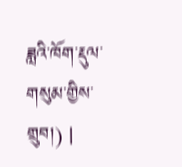ཟླའི་ཁོག་རྡུལ་གསུམ་གྱིས་གྲུབ།) |